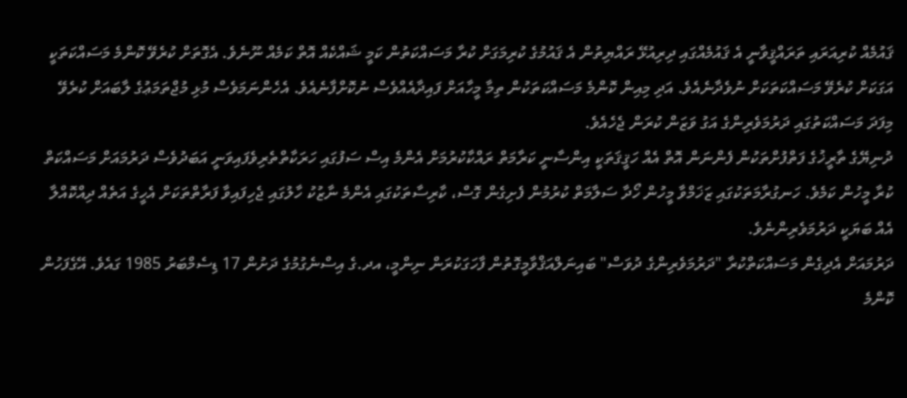ޤައުމެއް ކުރިއަރައި ތަރައްޤީވާނީ އެ ޤައުމެއްގައި ދިރިއުޅޭ ރައްޔިތުން އެ ޤައުމުގެ ކުރިމަގަށް ކުރާ މަސައްކަތުން ކަމީ ޝައްކެއް އޮތް ކަމެއް ނޫނެވެ. އެގޮތަށް ކުރެވޭ ކޮންމެ މަސައްކަތަކީ އަގަކަށް ކުރެވޭ މަސައްކަތަކަށް ނުވެދާނެއެވެ. އަދި މިއިން ކޮންމެ މަސައްކަތަކުން ތިމާ މީހާއަށް ފައިދާއެއްވެސް ނުކޮށްފާނެއެވެ. އެހެންނަމަވެސް މުޅި މުޖްތަމަޢުގެ ލާބައަށް ކުރެވޭ މިފަދަ މަސައްކަތުގައި ދަރުމަވެރިންގެ އަގު ވަޒަން ކުރަން ޖެހެއެވެ.
ދުނިޔޭގެ ތާރީޚުގެ ފަތްފުށްތަކުން ފެންނަން އޮތް އެއް ހަޤީޤަތަކީ އިންސާނީ ކަރާމަތް ރައްކާކުރުމަށް އެންމެ އިސް ސަފުގައި ހަރަކާތްތެރިވެފައިވަނީ އަބަދުވެސް ދަރުމައަށް މަސައްކަތް ކުރާ މީހުން ކަމެވެ. ހަނގުރާމަތަކުގައި ޒަޚަމްވާ މީހުން ހޯދާ ސަލާމަތް ކުރުމުން ފެށިގެން ގޮސް، ކާރިސާތަކުގައި އެންމެ ނާޒުކު ހާލުގައި ޖެހިފައިވާ ފަރާތްތަކަށް އެހީގެ އަތެއް ދިއްކޮއްލާ އެއް ބަޔަކީ ދަރުމަވެރިންނެވެ.
ދަރުމައަށް އެދިގެން މަސައްކަތްކުރާ "ދަރުމަވެރިންގެ ދުވަސް" ބައިނަލްއަޤްވާމީގޮތުން ފާހަގަކުރަން ނިންމީ، އދ.ގެ އިސްނެގުމުގެ ދަށުން 17 ޑިސެމްބަރު 1985 ގައެވެ. އޭގެފަހުން ކޮންމެ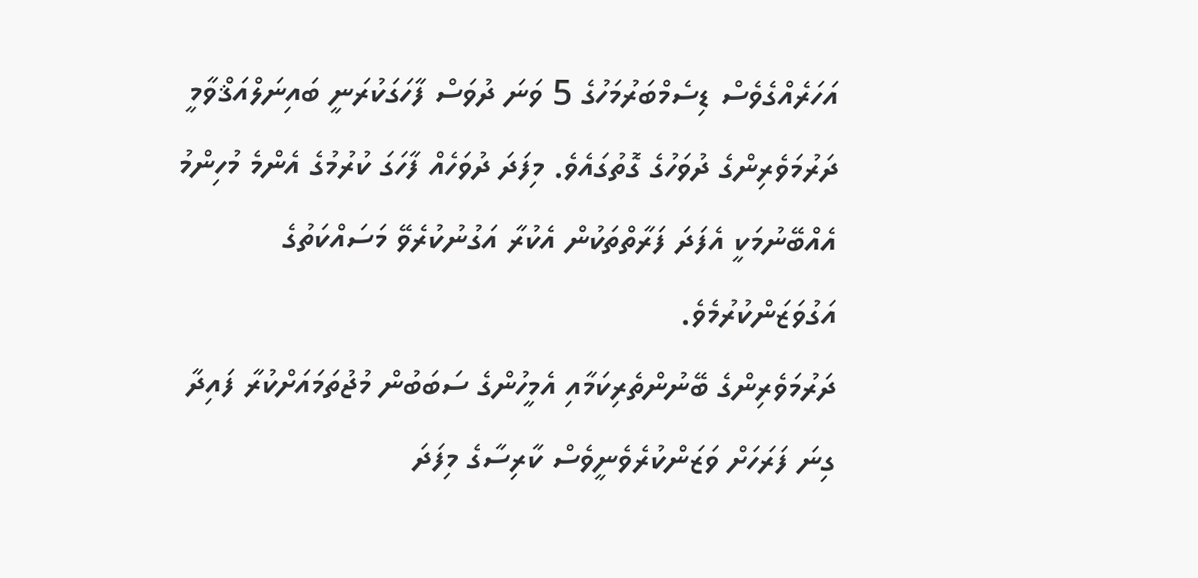އަހަރެއްގެވެސް ޑިސެމްބަރުމަހުގެ 5 ވަނަ ދުވަސް ފާހަގަކުރަނީ ބައިނަލްއަޤްވާމީ ދަރުމަވެރިންގެ ދުވަހުގެ ގޮތުގައެވެ. މިފަދަ ދުވަހެއް ފާހަގަ ކުރުމުގެ އެންމެ މުހިންމު އެއްބޭނުމަކީ އެފަދަ ފަރާތްތަކުން އެކުރާ އަގުނުކުރެވޭ މަސައްކަތުގެ އަގުވަޒަންކުރުމެވެ.
ދަރުމަވެރިންގެ ބޭނުންތެރިކަމާއި އެމީހުންގެ ސަބަބުން މުޖުތަމައަށްކުރާ ފައިދާ ގިނަ ފަރަހަށް ވަޒަންކުރެވެނީވެސް ކާރިސާގެ މިފަދަ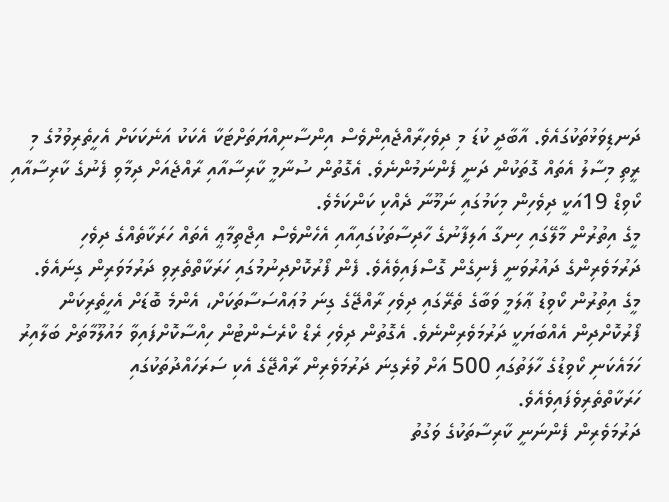ދަނޑިވަޅުތަކުގައެވެ. އާބާދީ ކުޑަ މި ދިވެހިރާއްޖެއިންވެސް އިންސާނިއްޔަތަށްޓަކާ އެކަކު އަނެކަކަށް އެހީތެރިވުމުގެ މި ރީތި މިސާލު އެތައް ގޮތަކުން ދަނީ ފެންނަމުންނެވެ. އެގޮތުން ސުނާމީ ކާރިސާއާއި ރާއްޖެއަށް ދިމާވި ފެނުގެ ކާރިސާއާއި ކޯވިޑް 19އަކީ ދިވެހިން މިކަމުގައި ނަމޫނާ ދެއްކި ކަންކަމެވެ.
މީގެ އިތުރުން މާލޭގައި ހިނގާ އަލިފާނުގެ ހާދިސާތަކުގައިއާއި އެހެންވެސް އިޖްތިމާޢީ އެތައް ހަރަކާތެއްގެ ދިވެހި ދަރުމަވެރިންގެ ދައުރުވަނީ ފެނިގެން ގޮސްފައިވެއެވެ. ފެން ފޯރުކޮށްދިނުމުގައި ހަރަކާތްތެރިވި ދަރުމަވަރިން ގިނައެވެ.
މީގެ އިތުރުން ކޯވިޑު ޢާލަމީ ވަބާގެ ތެރޭގައި ދިވެހި ރާއްޖޭގެ ގިނަ މުޢައްސަސާތަކަށް، އެންމެ ބޮޑަށް އެހީތެރިކަން ފޯރުކޮށްދިން އެއްބަޔަކީ ދަރުމަވެރިންނެވެ. އެގޮތުން ދިވެހި ރެޑް ކްރެސެންޓުން ހިއްސާކޮށްފައިވާ މައުލޫމާތަށް ބަލާއިރު ހަމައެކަނި ކޯވިޑުގެ ހާލަތުގައި 500 އަށް ވުރެގިނަ ދަރުމަވެރިން ރާއްޖޭގެ އެކި ސަރަހައްދުތަކުގައި ހަރަކާތްތެރިވެފައިވެއެވެ.
ދަރުމަވެރިން ފެންނަނީ ކާރިސާތަކުގެ ވަގުތު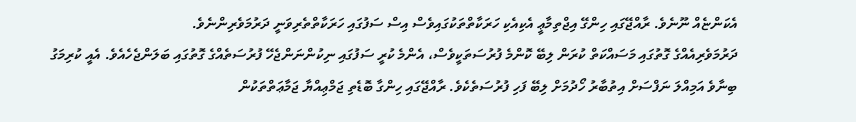އެކަންޏެއް ނޫނެވެ. ރާއްޖޭގައި ހިންގޭ އިޖްތިމާޢީ އެކިއެކި ހަރަކާތްތަކުގައިވެސް އިސް ސަފުގައި ހަރަކާތްތެރިވަނީ ދަރުމަވެރިންނެވެ.
ދަރުމަވެރިއެއްގެ ގޮތުގައި މަސައްކަތް ކުރަން ލިބޭ ކޮންމެ ފުރުސަތަކީވެސް، އެންމެ ކުރީ ސަފުގައި ނިކުންނަންޖެހޭ ފުރުސަތެއްގެ ގޮތުގައި ބަލަންޖެހެއެވެ. އެއީ ކުރިމަގު ބިނާވެ އަމިއްލަ ނަފްސަށް އިތުބާރު ހޯދުމަށް ލިބޭ ފަހި ފުރުސަތެކެވެ. ރާއްޖޭގައި ހިންގާ ބޮޑެތި ޖަމްޢިއްޔާ ޖަމާޢަތްތަކުން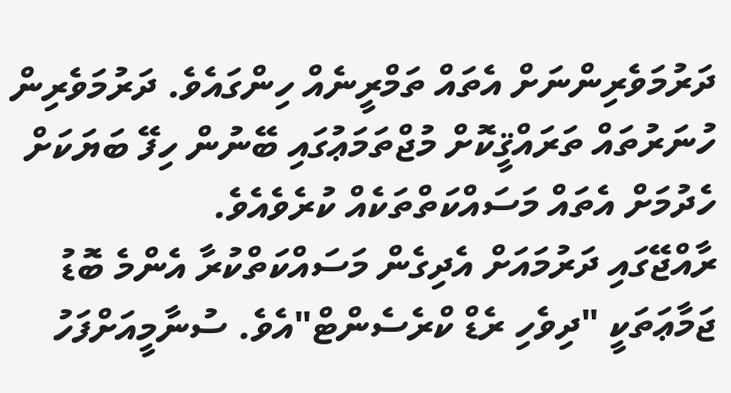ދަރުމަވެރިންނަށް އެތައް ތަމްރީނެއް ހިންގައެވެ. ދަރުމަވެރިން ހުނަރުތައް ތަރައްޤީކޮށް މުޖްތަމަޢުގައި ބޭނުން ހިފޭ ބަޔަކަށް ހެދުމަށް އެތައް މަސައްކަތްތަކެއް ކުރެވެއެވެ.
ރާއްޖޭގައި ދަރުމައަށް އެދިގެން މަސައްކަތްކުރާ އެންމެ ބޮޑު ޖަމާޢަތަކީ "ދިވެހި ރެޑް ކްރެސެންޓް"އެވެ. ސުނާމީއަށްފަހު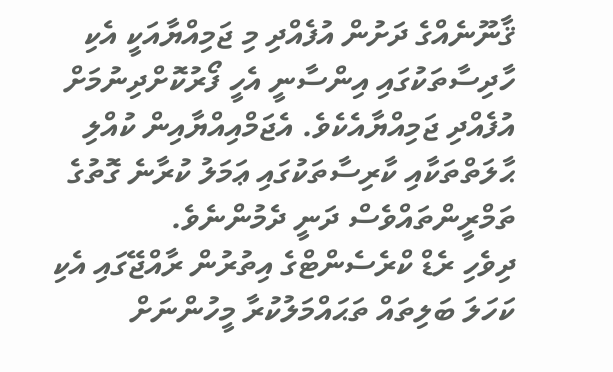ޤާނޫނެއްގެ ދަށުން އުފެއްދި މި ޖަމިއްޔާއަކީ އެކި ހާދިސާތަކުގައި އިންސާނީ އެހީ ފޯރުކޮށްދިނުމަށް އުފެއްދި ޖަމިއްޔާއެކެވެ. އެޖަމްއިއްޔާއިން ކުއްލި ޙާލަތްތަކާއި ކާރިސާތަކުގައި ޢަމަލު ކުރާނެ ގޮތުގެ ތަމްރީންތައްވެސް ދަނީ ދެމުންނެވެ.
ދިވެހި ރެޑް ކްރެސެންޓްގެ އިތުރުން ރާއްޖޭގައި އެކި ކަހަލަ ބަލިތައް ތަޙައްމަލުކުރާ މީހުންނަށް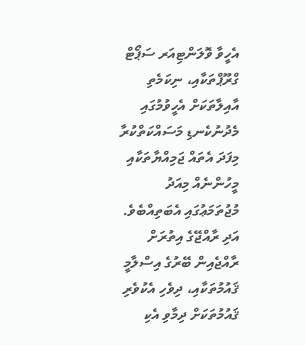އެހީވާ ވޮލަންޓިއަރ ސަޕޯޓް ގްރޫޕްތަކާއި، ނިކަމެތި އާއިލާތަކަށް އެހީވުމުގައި މެދުނުކެނޑި މަސައްކަތްކުރާ މިފަދަ އެތައް ޖަމިއްޔާތަކާއި މީހުންނެއް މިއަދު މުޖުތަމަޢުގައި އެބަތިއްބެވެ. އަދި ރާއްޖޭގެ އިތުރަށް ރާއްޖެއިން ބޭރުގެ އިސްލާމީ ޤައުމުތަކާއި، ދިވެހި އެކުވެރި ޤައުމުތަކަށް ދިމާވި އެކި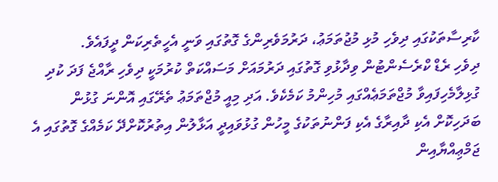ކާރިސާތަކުގައި ދިވެހި މުޅި މުޖުތަމަޢު، ދަރުމަވެރިންގެ ގޮތުގައި ވަނީ އެހީތެރިކަން ދީފައެވެ.
ދިވެހި ރެޑް ކްރެސެންޓުން ވިދާޅުވި ގޮތުގައި ދަރުމައަށް މަސައްކަތް ކުރުމަކީ ދިވެހި ރާއްޖެ ފަދަ ކުދި ގުޅިލާމެހިފައިވާ މުޖްތަމަޢެއްގައި މުހިންމު ކަމެކެވެ. އަދި މިއީ މުޖްތަމަޢު ތެރޭގައި އޮންނަ ގުޅުން ބަދަހިކޮށް އެކި ދާއިރާގެ އެކި ފަންނުތަކުގެ މީހުން ގުޅުވައިދީ އަޅާލުން އިތުރުކޮށްދޭ ކަމެއްގެ ގޮތުގައި އެ ޖަމްޢިއްޔާއިން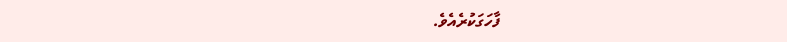ފާހަގަކުރެއެވެ.